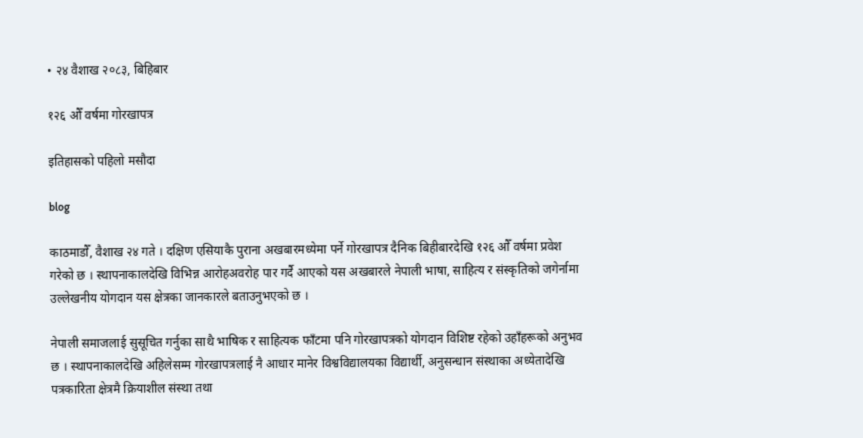• २४ वैशाख २०८३, बिहिबार

१२६ औँ वर्षमा गोरखापत्र

इतिहासको पहिलो मसौदा

blog

काठमाडौँ, वैशाख २४ गते । दक्षिण एसियाकै पुराना अखबारमध्येमा पर्ने गोरखापत्र दैनिक बिहीबारदेखि १२६ औँ वर्षमा प्रवेश गरेको छ । स्थापनाकालदेखि विभिन्न आरोहअवरोह पार गर्दै आएको यस अखबारले नेपाली भाषा, साहित्य र संस्कृतिको जगेर्नामा उल्लेखनीय योगदान यस क्षेत्रका जानकारले बताउनुभएको छ ।

नेपाली समाजलाई सुसूचित गर्नुका साथै भाषिक र साहित्यक फाँटमा पनि गोरखापत्रको योगदान विशिष्ट रहेको उहाँहरूको अनुभव छ । स्थापनाकालदेखि अहिलेसम्म गोरखापत्रलाई नै आधार मानेर विश्वविद्यालयका विद्यार्थी, अनुसन्धान संस्थाका अध्येतादेखि पत्रकारिता क्षेत्रमै क्रियाशील संस्था तथा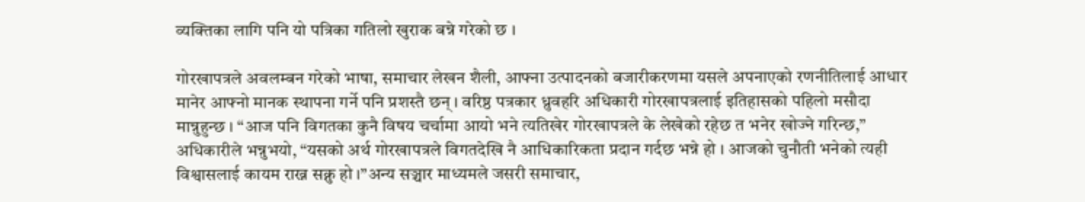व्यक्तिका लागि पनि यो पत्रिका गतिलो खुराक बन्ने गरेको छ ।

गोरखापत्रले अवलम्बन गरेको भाषा, समाचार लेखन शैली, आफ्ना उत्पादनको बजारीकरणमा यसले अपनाएको रणनीतिलाई आधार मानेर आफ्नो मानक स्थापना गर्ने पनि प्रशस्तै छन् । वरिष्ठ पत्रकार ध्रुवहरि अधिकारी गोरखापत्रलाई इतिहासको पहिलो मसौदा मान्नुहुन्छ । “आज पनि विगतका कुनै विषय चर्चामा आयो भने त्यतिखेर गोरखापत्रले के लेखेको रहेछ त भनेर खोज्ने गरिन्छ,” अधिकारीले भन्नुभयो, “यसको अर्थ गोरखापत्रले विगतदेखि नै आधिकारिकता प्रदान गर्दछ भन्ने हो । आजको चुनौती भनेको त्यही विश्वासलाई कायम राख्न सक्नु हो ।”अन्य सञ्चार माध्यमले जसरी समाचार,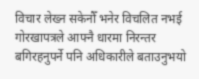विचार लेख्न सकेनौँ भनेर विचलित नभई गोरखापत्रले आफ्नै धारमा निरन्तर बगिरहनुपर्ने पनि अधिकारीले बताउनुभयो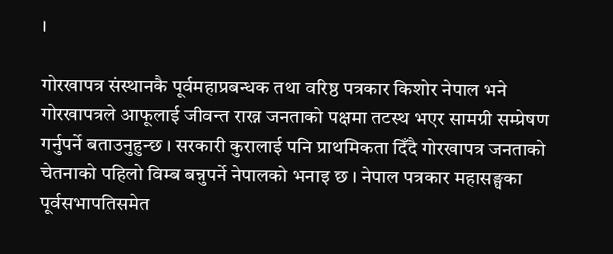।

गोरखापत्र संस्थानकै पूर्वमहाप्रबन्धक तथा वरिष्ठ पत्रकार किशोर नेपाल भने गोरखापत्रले आफूलाई जीवन्त राख्न जनताको पक्षमा तटस्थ भएर सामग्री सम्प्रेषण गर्नुपर्ने बताउनुहुन्छ । सरकारी कुरालाई पनि प्राथमिकता दिँदै गोरखापत्र जनताको चेतनाको पहिलो विम्ब बन्नुपर्ने नेपालको भनाइ छ । नेपाल पत्रकार महासङ्घका पूर्वसभापतिसमेत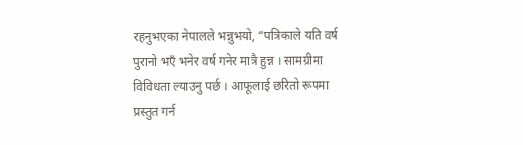रहनुभएका नेपालले भन्नुभयो, “पत्रिकाले यति वर्ष पुरानो भएँ भनेर वर्ष गनेर मात्रै हुन्न । सामग्रीमा विविधता ल्याउनु पर्छ । आफूलाई छरितो रूपमा प्रस्तुत गर्न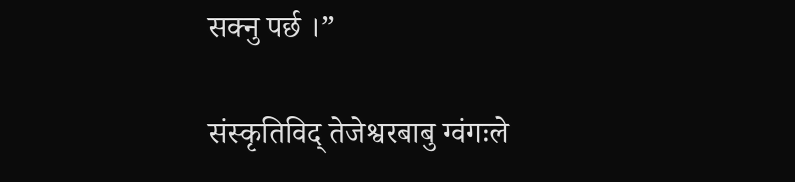सक्नु पर्छ ।”

संस्कृतिविद् तेजेश्वरबाबु ग्वंगःले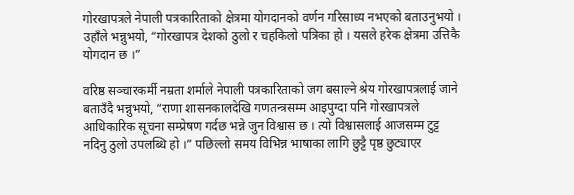गोरखापत्रले नेपाली पत्रकारिताको क्षेत्रमा योगदानको वर्णन गरिसाध्य नभएको बताउनुभयो । उहाँले भन्नुभयो, “गोरखापत्र देशको ठुलो र चहकिलो पत्रिका हो । यसले हरेक क्षेत्रमा उत्तिकै योगदान छ ।”

वरिष्ठ सञ्चारकर्मी नम्रता शर्माले नेपाली पत्रकारिताको जग बसाल्ने श्रेय गोरखापत्रलाई जाने बताउँदै भन्नुभयो, “राणा शासनकालदेखि गणतन्त्रसम्म आइपुग्दा पनि गोरखापत्रले आधिकारिक सूचना सम्प्रेषण गर्दछ भन्ने जुन विश्वास छ । त्यो विश्वासलाई आजसम्म टुट्ट नदिनु ठुलो उपलब्धि हो ।” पछिल्लो समय विभिन्न भाषाका लागि छुट्टै पृष्ठ छुट्याएर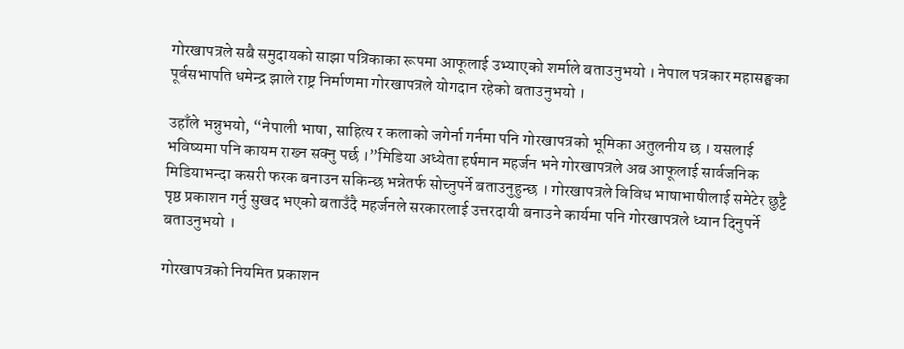गोरखापत्रले सबै समुदायको साझा पत्रिकाका रूपमा आफूलाई उभ्याएको शर्माले बताउनुभयो । नेपाल पत्रकार महासङ्घका पूर्वसभापति धमेन्द्र झाले राष्ट्र निर्माणमा गोरखापत्रले योगदान रहेको बताउनुभयो ।

उहाँले भन्नुभयो, “नेपाली भाषा, साहित्य र कलाको जगेर्ना गर्नमा पनि गोरखापत्रको भूमिका अतुलनीय छ । यसलाई भविष्यमा पनि कायम राख्न सक्नु पर्छ ।”मिडिया अध्येता हर्षमान महर्जन भने गोरखापत्रले अब आफूलाई सार्वजनिक मिडियाभन्दा कसरी फरक बनाउन सकिन्छ भन्नेतर्फ सोच्नुपर्ने बताउनुहुन्छ । गोरखापत्रले विविध भाषाभाषीलाई समेटेर छुट्टै पृष्ठ प्रकाशन गर्नु सुखद भएको बताउँदै महर्जनले सरकारलाई उत्तरदायी बनाउने कार्यमा पनि गोरखापत्रले ध्यान दिनुपर्ने बताउनुभयो ।

गोरखापत्रको नियमित प्रकाशन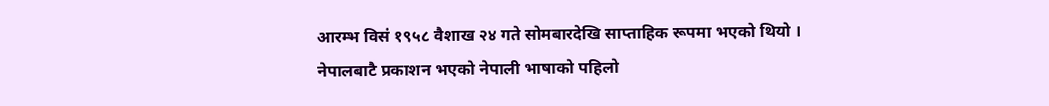आरम्भ विसं १९५८ वैशाख २४ गते सोमबारदेखि साप्ताहिक रूपमा भएको थियो । नेपालबाटै प्रकाशन भएको नेपाली भाषाको पहिलो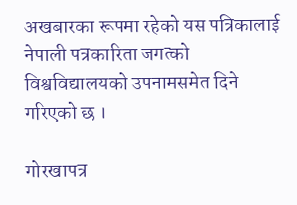अखबारका रूपमा रहेको यस पत्रिकालाई नेपाली पत्रकारिता जगत्को विश्वविद्यालयको उपनामसमेत दिने गरिएको छ ।

गोरखापत्र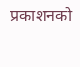प्रकाशनको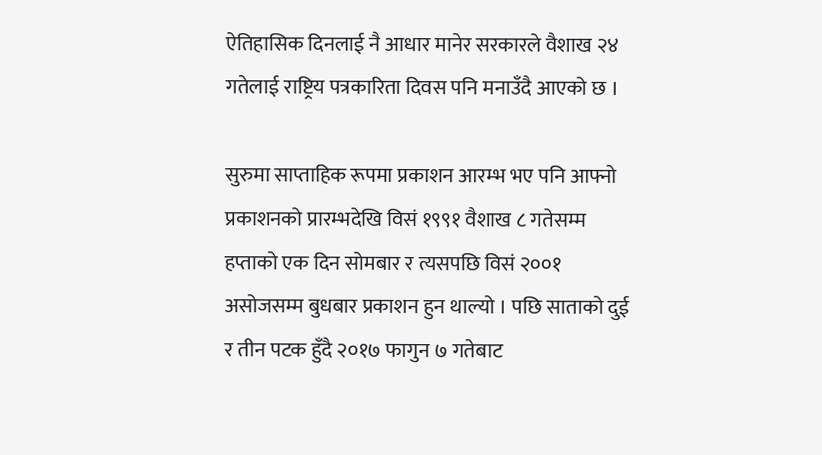ऐतिहासिक दिनलाई नै आधार मानेर सरकारले वैशाख २४ गतेलाई राष्ट्रिय पत्रकारिता दिवस पनि मनाउँदै आएको छ ।

सुरुमा साप्ताहिक रूपमा प्रकाशन आरम्भ भए पनि आफ्नो प्रकाशनको प्रारम्भदेखि विसं १९९१ वैशाख ८ गतेसम्म हप्ताको एक दिन सोमबार र त्यसपछि विसं २००१ असोजसम्म बुधबार प्रकाशन हुन थाल्यो । पछि साताको दुई र तीन पटक हुँदै २०१७ फागुन ७ गतेबाट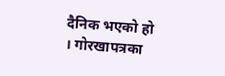दैनिक भएको हो । गोरखापत्रका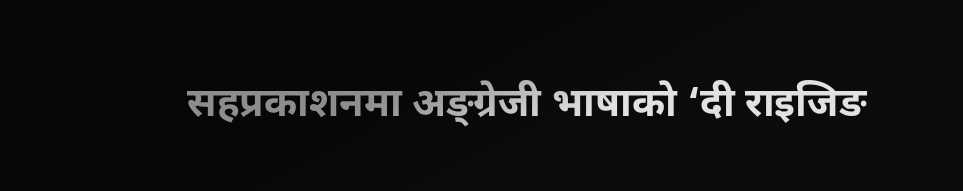सहप्रकाशनमा अङ्ग्रेजी भाषाको ‘दी राइजिङ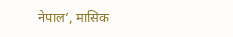नेपाल’, मासिक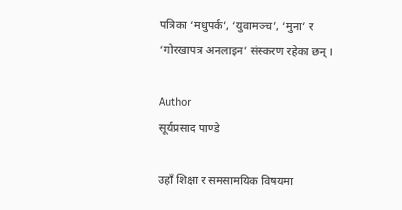पत्रिका ‘मधुपर्क’, ‘युवामञ्च’, ‘मुना’ र ‘गोरखापत्र अनलाइन’ संस्करण रहेका छन् ।

Author
सूर्यप्रसाद पाण्डे

उहाँ शिक्षा र समसामयिक विषयमा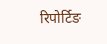रिपोर्टिङ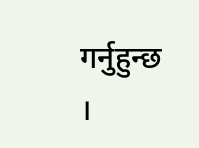गर्नुहुन्छ ।